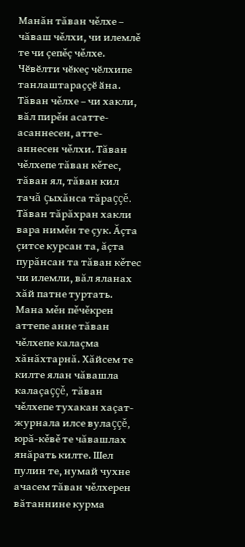Манăн тăван чěлхе – чăваш чěлхи, чи илемлě те чи çепěç чěлхе. Чӗвӗлти чӗкеҫ чӗлхипе танлаштараҫҫӗ ӑна. Тăван чěлхе – чи хакли, вăл пирěн асатте-асаннесен, атте-аннесен чěлхи. Тăван чěлхепе тăван кěтес, тăван ял, тăван кил тачă çыхăнса тăраççě. Тăван тăрăхран хакли вара нимěн те çук. Ăçта çитсе курсан та, ăçта пурăнсан та тăван кěтес чи илемли, вăл яланах хăй патне туртать.
Мана мěн пěчěкрен аттепе анне тăван чěлхепе калаçма хăнăхтарнă. Хăйсем те килте ялан чăвашла калаçаççě, тăван чěлхепе тухакан хаçат-журнала илсе вулаççě, юрă-кěвě те чăвашлах янăрать килте. Шел пулин те, нумай чухне ачасем тăван чěлхерен вăтаннине курма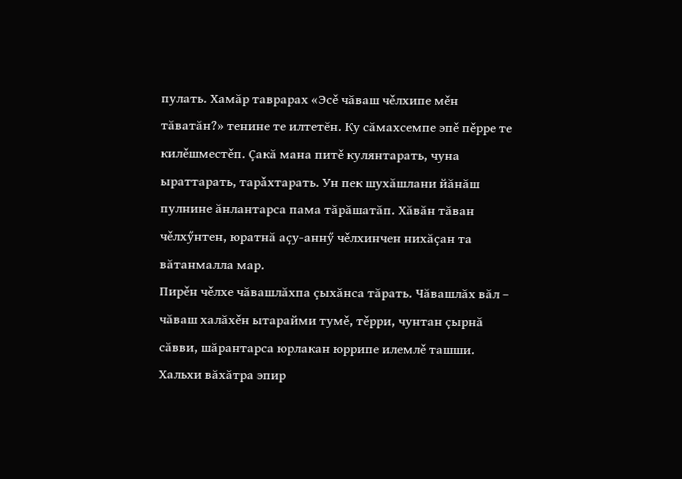пулать. Хамăр таврарах «Эсě чăваш чěлхипе мěн тăватăн?» тенине те илтетĕн. Ку сăмахсемпе эпě пěрре те килěшместěп. Çакă мана питě кулянтарать, чуна ыраттарать, тарǎхтарать. Ун пек шухăшлани йăнăш пулнине ăнлантарса пама тăрăшатăп. Хăвăн тăван чěлхӳнтен, юратнă аçу-аннӳ чěлхинчен нихăçан та вăтанмалла мар.
Пирěн чěлхе чăвашлăхпа çыхăнса тăрать. Чăвашлăх вăл – чăваш халăхěн ытарайми тумě, тěрри, чунтан çырнă сăвви, шăрантарса юрлакан юррипе илемлě ташши.
Хальхи вăхăтра эпир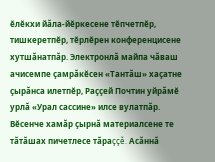ěлěкхи йăла-йěркесене тěпчетпěр, тишкеретпěр, тěрлěрен конференцисене хутшăнатпăр. Электронлă майпа чăваш ачисемпе çамрăкěсен «Тантăш» хаçатне çырăнса илетпěр, Раççей Почтин уйрăмě урлă «Урал сассине» илсе вулатпăр. Вěсенче хамăр çырнă материалсене те тăтăшах пичетлесе тăраççě. Асăннă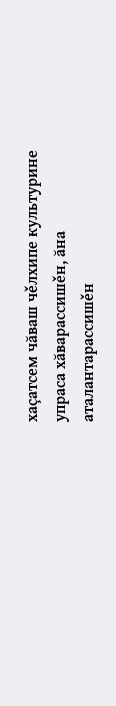хаçатсем чăваш чěлхипе культурине упраса хăварассишěн, ăна аталантарассишěн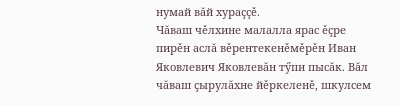нумай вăй хураççě.
Чăваш чěлхине малалла ярас ěçре пирěн аслă вěрентекенěмěрěн Иван Яковлевич Яковлевăн тӳпи пысăк. Вăл чăваш çырулăхне йěркеленě, шкулсем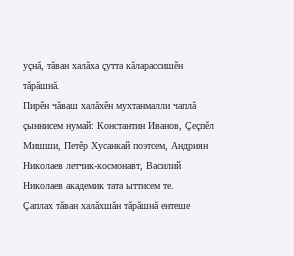уçнă, тăван халăха çутта кăларассишěн тăрăшнă.
Пирěн чăваш халăхěн мухтанмалли чаплă çыннисем нумай: Константин Иванов, Çеçпěл Мишши, Петěр Хусанкай поэтсем, Андриян Николаев летчик-космонавт, Василий Николаев академик тата ыттисем те.
Çаплах тăван халăхшăн тăрăшнă ентеше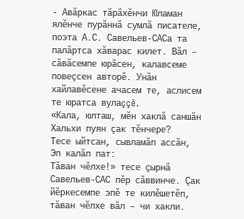- Авăркас тăрăхěнчи Юламан ялěнче пурăннă сумлă писателе, поэта А.С. Савельев-САСа та палăртса хăварас килет. Вăл – сăвăсемпе юрăсен, калавсеме повеçсен авторě. Унăн хайлавěсене ачасем те, аслисем те юратса вулаççě.
«Кала, юлташ, мĕн хаклă саншăн
Хальхи пуян çак тĕнчере?
Тесе ыйтсан, сывламăп ассăн,
Эп калăп пат:
Тăван чĕлхе!» тесе çырнă Савельев-САС пěр сăввинче. Çак йěркесемпе эпě те килěшетěп, тăван чěлхе вăл – чи хакли.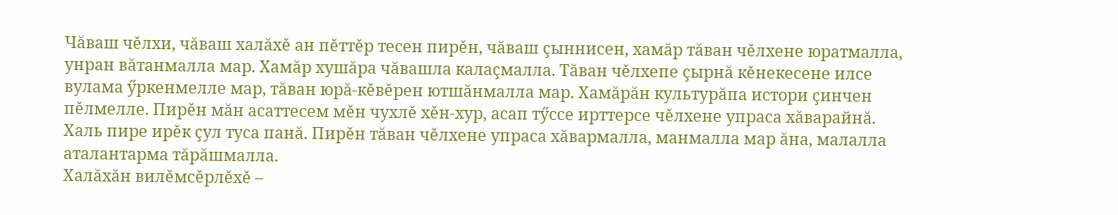Чăваш чěлхи, чăваш халăхě ан пěттěр тесен пирěн, чăваш çыннисен, хамăр тăван чěлхене юратмалла, унран вăтанмалла мар. Хамăр хушăра чăвашла калаçмалла. Тăван чěлхепе çырнă кěнекесене илсе вулама ӳркенмелле мар, тăван юрă-кěвěрен ютшăнмалла мар. Хамăрăн культурăпа истори çинчен пěлмелле. Пирěн мăн асаттесем мěн чухлě хěн-хур, асап тӳссе ирттерсе чěлхене упраса хăварайнă. Халь пире ирěк çул туса панă. Пирěн тăван чěлхене упраса хăвармалла, манмалла мар ăна, малалла аталантарма тăрăшмалла.
Халăхăн вилěмсěрлěхě –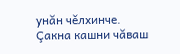унăн чěлхинче. Çакна кашни чăваш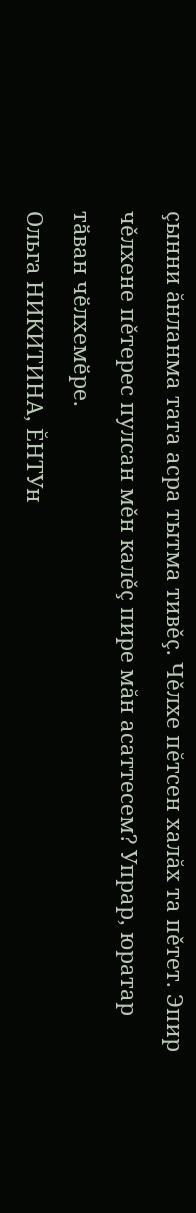çынни ăнланма тата асра тытма тивěç. Чěлхе пĕтсен халăх та пěтет. Эпир чěлхене пěтерес пулсан мěн калěç пире мăн асаттесем? Упрар, юратар тӑван чӗлхемӗре.
Ольга НИКИТИНА, ĔНТУн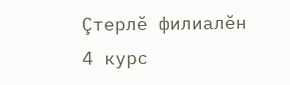Çтерлĕ филиалĕн 4 курс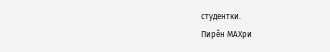студентки.
Пирĕн MАХри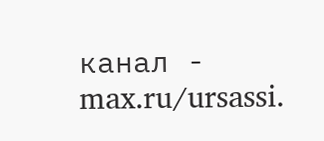канал - max.ru/ursassi.